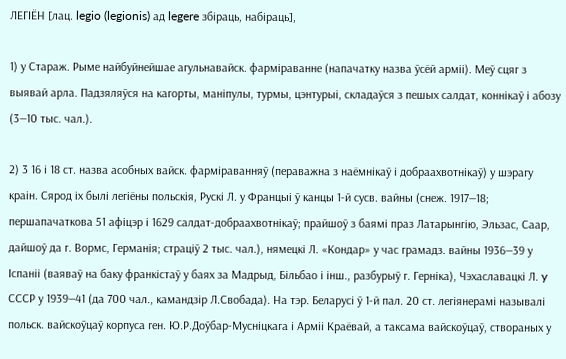ЛЕГІЁН [лац. legio (legionis) ад legere збіраць, набіраць],

1) у Стараж. Рыме найбуйнейшае агульнавайск. фарміраванне (напачатку назва ўсёй арміі). Меў сцяг з выявай арла. Падзяляўся на кагорты, маніпулы, турмы, цэнтурыі, складаўся з пешых салдат, коннікаў і абозу (3—10 тыс. чал.).

2) 3 16 і 18 ст. назва асобных вайск. фарміраванняў (пераважна з наёмнікаў і добраахвотнікаў) у шэрагу краін. Сярод іх былі легіёны польскія, Рускі Л. у Францыі ў канцы 1-й сусв. вайны (снеж. 1917—18; першапачаткова 51 афіцэр і 1629 салдат-добраахвотнікаў; прайшоў з баямі праз Латарынгію, Эльзас, Саар, дайшоў да г. Вормс, Германія; страціў 2 тыс. чал.), нямецкі Л. «Кондар» у час грамадз. вайны 1936—39 у Іспаніі (ваяваў на баку франкістаў у баях за Мадрыд, Більбао і інш., разбурыў г. Герніка), Чэхаславацкі Л. y СССР у 1939—41 (да 700 чал., камандзір Л.Свобада). На тэр. Беларусі ў 1-й пал. 20 ст. легіянерамі называлі польск. вайскоўцаў корпуса ген. Ю.Р.Доўбар-Мусніцкага і Арміі Краёвай, а таксама вайскоўцаў, створаных у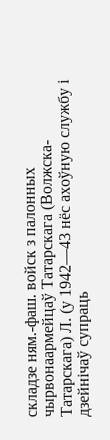складзе ням.-фаш. войск з палонных чырвонаармейцаў Татарскага (Волжска-Татарскага) Л. (у 1942—43 нёс ахоўную службу і дзейнічаў супраць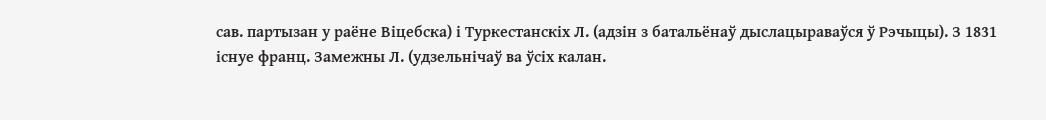сав. партызан у раёне Віцебска) і Туркестанскіх Л. (адзін з батальёнаў дыслацыраваўся ў Рэчыцы). З 1831 існуе франц. Замежны Л. (удзельнічаў ва ўсіх калан.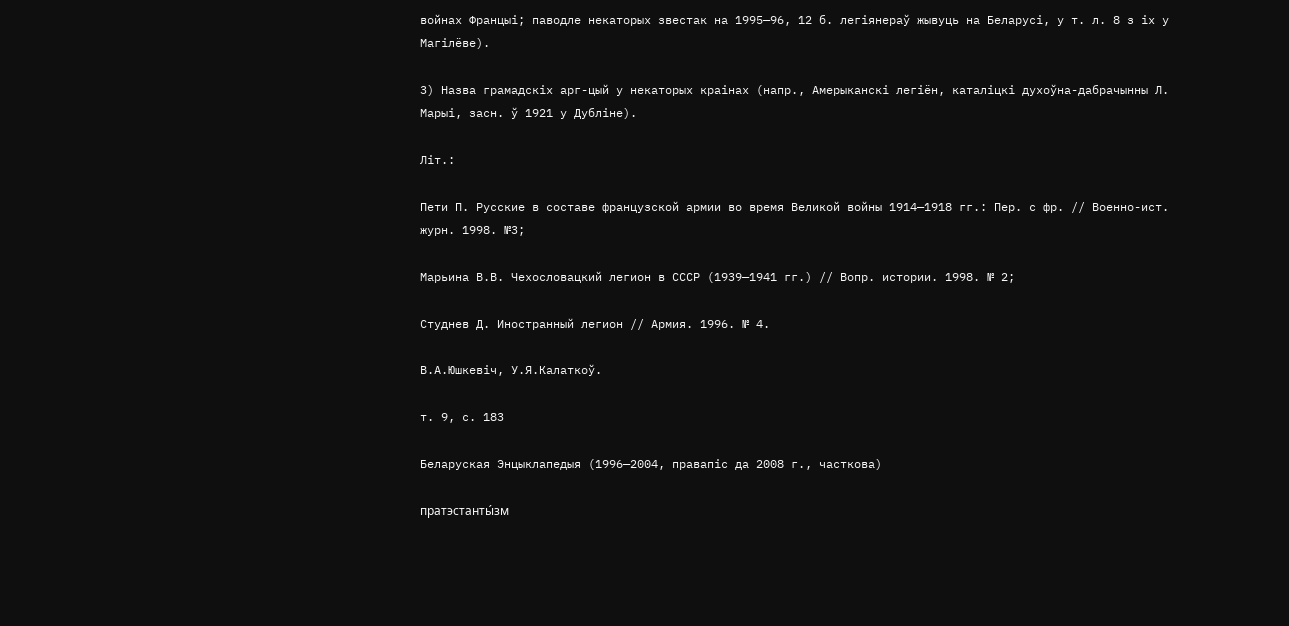войнах Францыі; паводле некаторых звестак на 1995—96, 12 б. легіянераў жывуць на Беларусі, у т. л. 8 з іх у Магілёве).

3) Назва грамадскіх арг-цый у некаторых краінах (напр., Амерыканскі легіён, каталіцкі духоўна-дабрачынны Л. Марыі, засн. ў 1921 у Дубліне).

Літ.:

Пети П. Русские в составе французской армии во время Великой войны 1914—1918 гг.: Пер. с фр. // Военно-ист. журн. 1998. №3;

Марьина В.В. Чехословацкий легион в СССР (1939—1941 гг.) // Вопр. истории. 1998. № 2;

Студнев Д. Иностранный легион // Армия. 1996. № 4.

В.А.Юшкевіч, У.Я.Калаткоў.

т. 9, с. 183

Беларуская Энцыклапедыя (1996—2004, правапіс да 2008 г., часткова)

пратэстанты́зм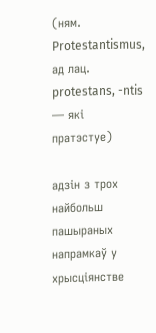(ням. Protestantismus, ад лац. protestans, -ntis — які пратэстуе)

адзін з трох найбольш пашыраных напрамкаў у хрысціянстве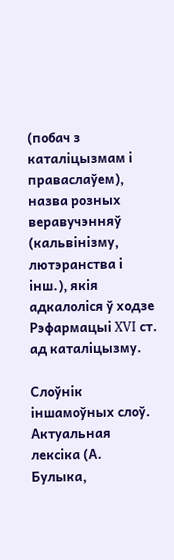(побач з каталіцызмам і праваслаўем), назва розных веравучэнняў (кальвінізму, лютэранства і інш.), якія адкалоліся ў ходзе Рэфармацыі XVI ст. ад каталіцызму.

Слоўнік іншамоўных слоў. Актуальная лексіка (А. Булыка,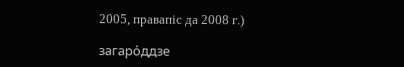2005, правапіс да 2008 г.)

загаро́ддзе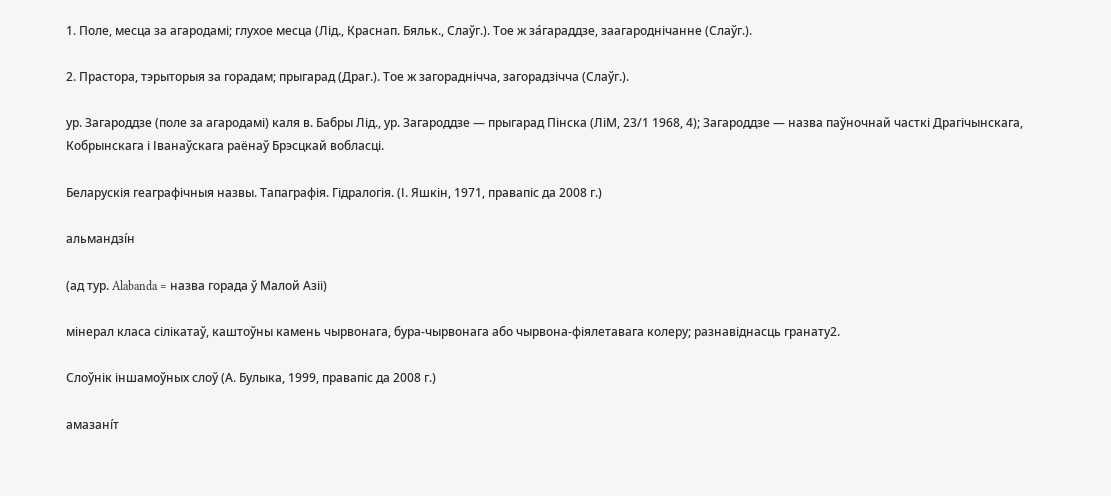1. Поле, месца за агародамі; глухое месца (Лід., Краснап. Бяльк., Слаўг.). Тое ж за́гараддзе, заагароднічанне (Слаўг.).

2. Прастора, тэрыторыя за горадам; прыгарад (Драг.). Тое ж загораднічча, загорадзічча (Слаўг.).

ур. Загароддзе (поле за агародамі) каля в. Бабры Лід., ур. Загароддзе — прыгарад Пінска (ЛіМ, 23/1 1968, 4); Загароддзе — назва паўночнай часткі Драгічынскага, Кобрынскага і Іванаўскага раёнаў Брэсцкай вобласці.

Беларускія геаграфічныя назвы. Тапаграфія. Гідралогія. (І. Яшкін, 1971, правапіс да 2008 г.)

альмандзі́н

(ад тур. Alabanda = назва горада ў Малой Азіі)

мінерал класа сілікатаў, каштоўны камень чырвонага, бура-чырвонага або чырвона-фіялетавага колеру; разнавіднасць гранату2.

Слоўнік іншамоўных слоў (А. Булыка, 1999, правапіс да 2008 г.)

амазані́т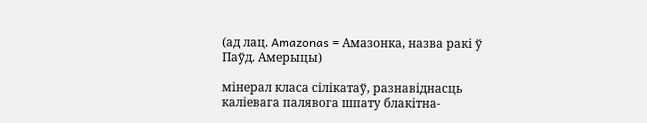(ад лац. Amazonas = Амазонка, назва ракі ў Паўд. Амерыцы)

мінерал класа сілікатаў, разнавіднасць каліевага палявога шпату блакітна-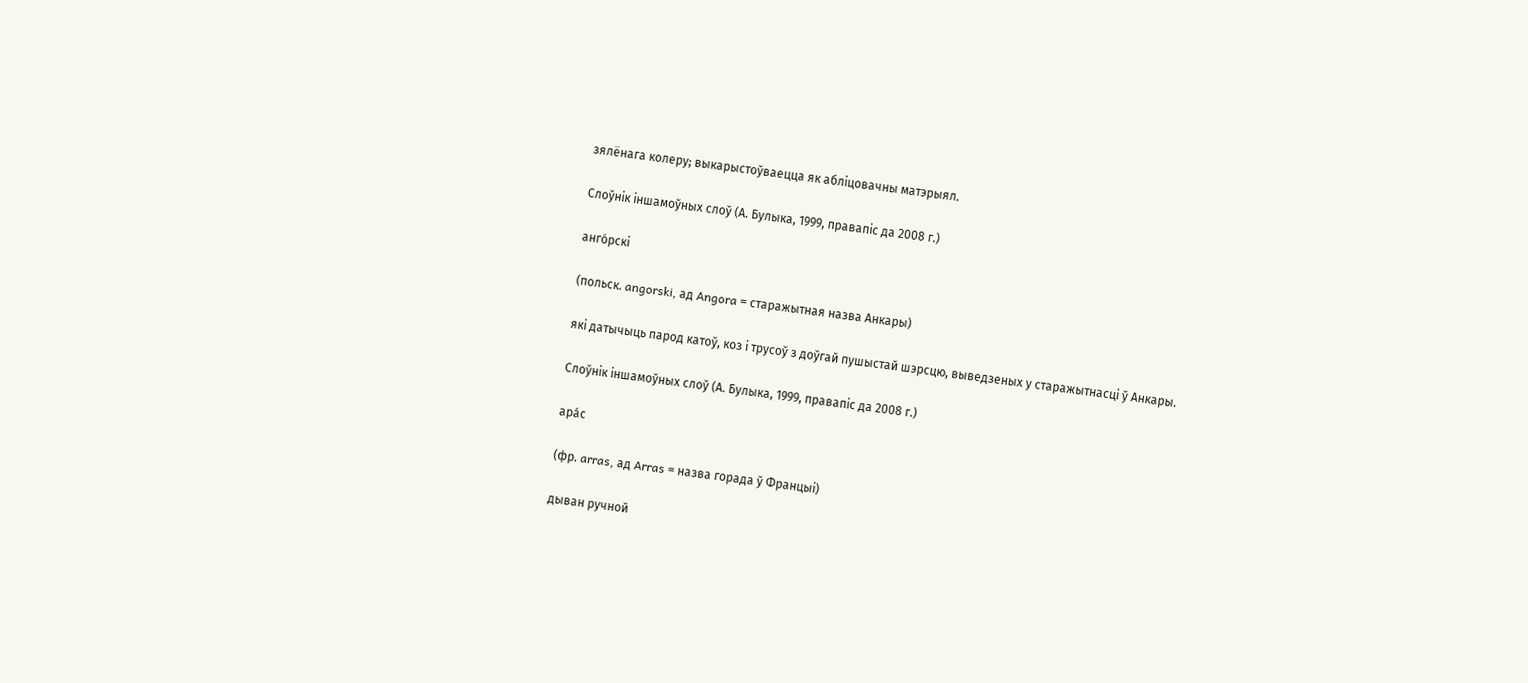зялёнага колеру; выкарыстоўваецца як абліцовачны матэрыял.

Слоўнік іншамоўных слоў (А. Булыка, 1999, правапіс да 2008 г.)

анго́рскі

(польск. angorski, ад Angora = старажытная назва Анкары)

які датычыць парод катоў, коз і трусоў з доўгай пушыстай шэрсцю, выведзеных у старажытнасці ў Анкары.

Слоўнік іншамоўных слоў (А. Булыка, 1999, правапіс да 2008 г.)

ара́с

(фр. arras, ад Arras = назва горада ў Францыі)

дыван ручной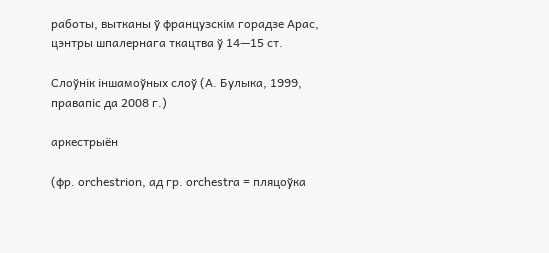работы, вытканы ў французскім горадзе Арас, цэнтры шпалернага ткацтва ў 14—15 ст.

Слоўнік іншамоўных слоў (А. Булыка, 1999, правапіс да 2008 г.)

аркестрыён

(фр. orchestrion, ад гр. orchestra = пляцоўка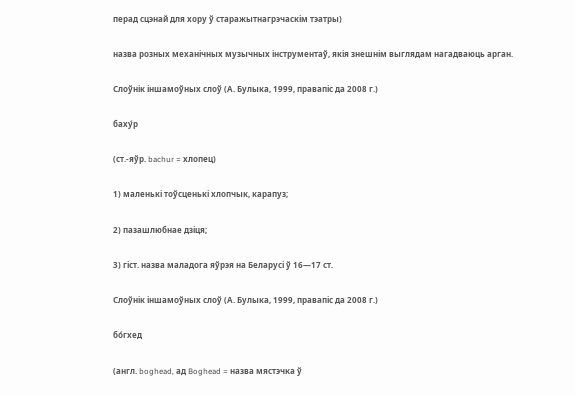перад сцэнай для хору ў старажытнагрэчаскім тэатры)

назва розных механічных музычных інструментаў, якія знешнім выглядам нагадваюць арган.

Слоўнік іншамоўных слоў (А. Булыка, 1999, правапіс да 2008 г.)

баху́р

(ст.-яўр. bachur = хлопец)

1) маленькі тоўсценькі хлопчык, карапуз;

2) пазашлюбнае дзіця;

3) гіст. назва маладога яўрэя на Беларусі ў 16—17 ст.

Слоўнік іншамоўных слоў (А. Булыка, 1999, правапіс да 2008 г.)

бо́гхед

(англ. boghead, ад Boghead = назва мястэчка ў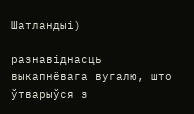Шатландыі)

разнавіднасць выкапнёвага вугалю, што ўтварыўся з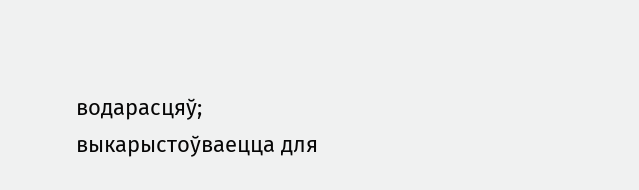водарасцяў; выкарыстоўваецца для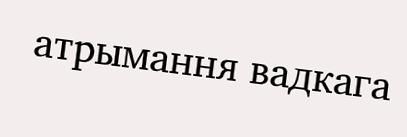атрымання вадкага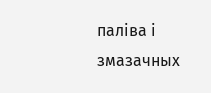паліва і змазачных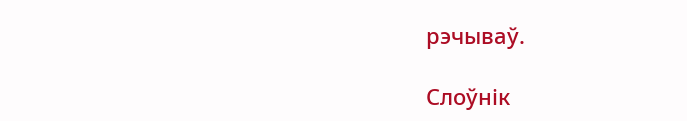рэчываў.

Слоўнік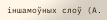іншамоўных слоў (А.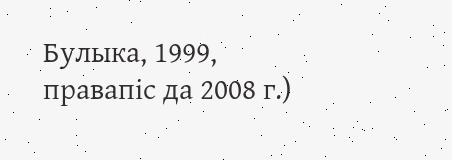Булыка, 1999, правапіс да 2008 г.)